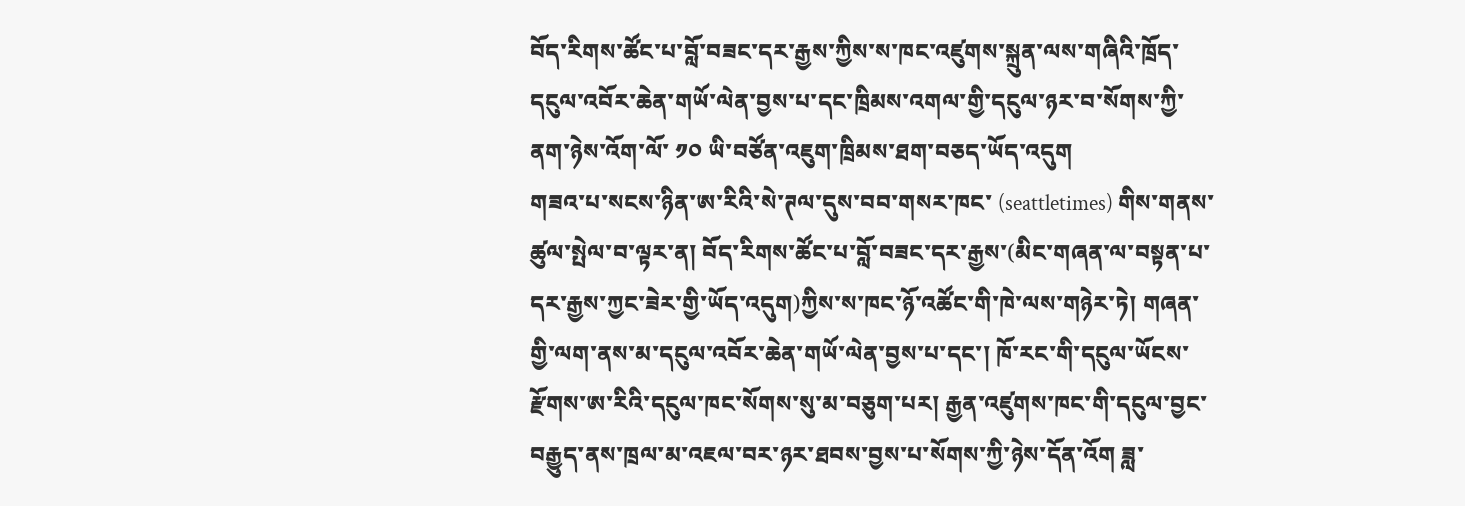བོད་རིགས་ཚོང་པ་བློ་བཟང་དར་རྒྱས་ཀྱིས་ས་ཁང་འཛུགས་སྐྲུན་ལས་གཞིའི་ཁྲོད་དངུལ་འབོར་ཆེན་གཡོ་ལེན་བྱས་པ་དང་ཁྲིམས་འགལ་གྱི་དངུལ་ཉར་བ་སོགས་ཀྱི་ནག་ཉེས་འོག་ལོ་ ༡༠ ཡི་བཙོན་འཇུག་ཁྲིམས་ཐག་བཅད་ཡོད་འདུག
གཟའ་པ་སངས་ཉིན་ཨ་རིའི་སེ་ཊལ་དུས་བབ་གསར་ཁང་ (seattletimes) གིས་གནས་ཚུལ་སྤེལ་བ་ལྟར་ན། བོད་རིགས་ཚོང་པ་བློ་བཟང་དར་རྒྱས་(མིང་གཞན་ལ་བསྟན་པ་དར་རྒྱས་ཀྱང་ཟེར་གྱི་ཡོད་འདུག)ཀྱིས་ས་ཁང་ཉོ་འཚོང་གི་ཁེ་ལས་གཉེར་ཏེ། གཞན་གྱི་ལག་ནས་མ་དངུལ་འབོར་ཆེན་གཡོ་ལེན་བྱས་པ་དང་། ཁོ་རང་གི་དངུལ་ཡོངས་རྫོགས་ཨ་རིའི་དངུལ་ཁང་སོགས་སུ་མ་བཅུག་པར། རྒྱན་འཛུགས་ཁང་གི་དངུལ་བྱང་བརྒྱུད་ནས་ཁྲལ་མ་འཇལ་བར་ཉར་ཐབས་བྱས་པ་སོགས་ཀྱི་ཉེས་དོན་འོག ཟླ་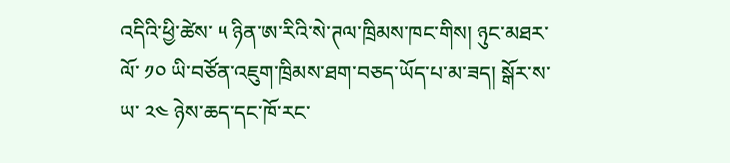འདིའི་ཕྱི་ཚེས་ ༥ ཉིན་ཨ་རིའི་སེ་ཊལ་ཁྲིམས་ཁང་གིས། ཉུང་མཐར་ལོ་ ༡༠ ཡི་བཙོན་འཇུག་ཁྲིམས་ཐག་བཅད་ཡོད་པ་མ་ཟད། སྒོར་ས་ཡ་ ༢༤ ཉེས་ཆད་དང་ཁོ་རང་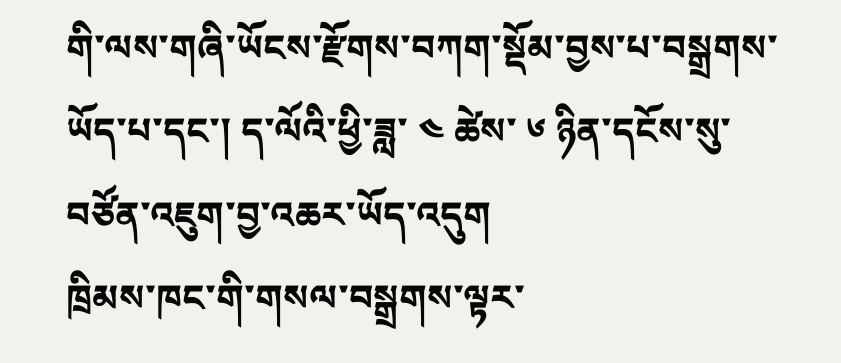གི་ལས་གཞི་ཡོངས་རྫོགས་བཀག་སྡོམ་བྱས་པ་བསྒྲགས་ཡོད་པ་དང་། ད་ལོའི་ཕྱི་ཟླ་ ༤ ཚེས་ ༦ ཉིན་དངོས་སུ་བཙོན་འཇུག་བྱ་འཆར་ཡོད་འདུག
ཁྲིམས་ཁང་གི་གསལ་བསྒྲགས་ལྟར་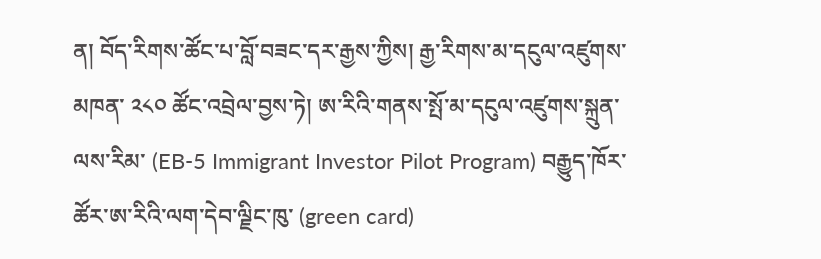ན། བོད་རིགས་ཚོང་པ་བློ་བཟང་དར་རྒྱས་ཀྱིས། རྒྱ་རིགས་མ་དངུལ་འཛུགས་མཁན་ ༢༨༠ ཚོང་འབྲེལ་བྱས་ཏེ། ཨ་རིའི་གནས་སྤོ་མ་དངུལ་འཛུགས་སྐྲུན་ལས་རིམ་ (EB-5 Immigrant Investor Pilot Program) བརྒྱུད་ཁོར་ཚོར་ཨ་རིའི་ལག་དེབ་ལྗིང་ཁུ་ (green card)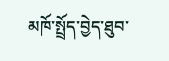མཁོ་སྤྲོད་བྱེད་ཐུབ་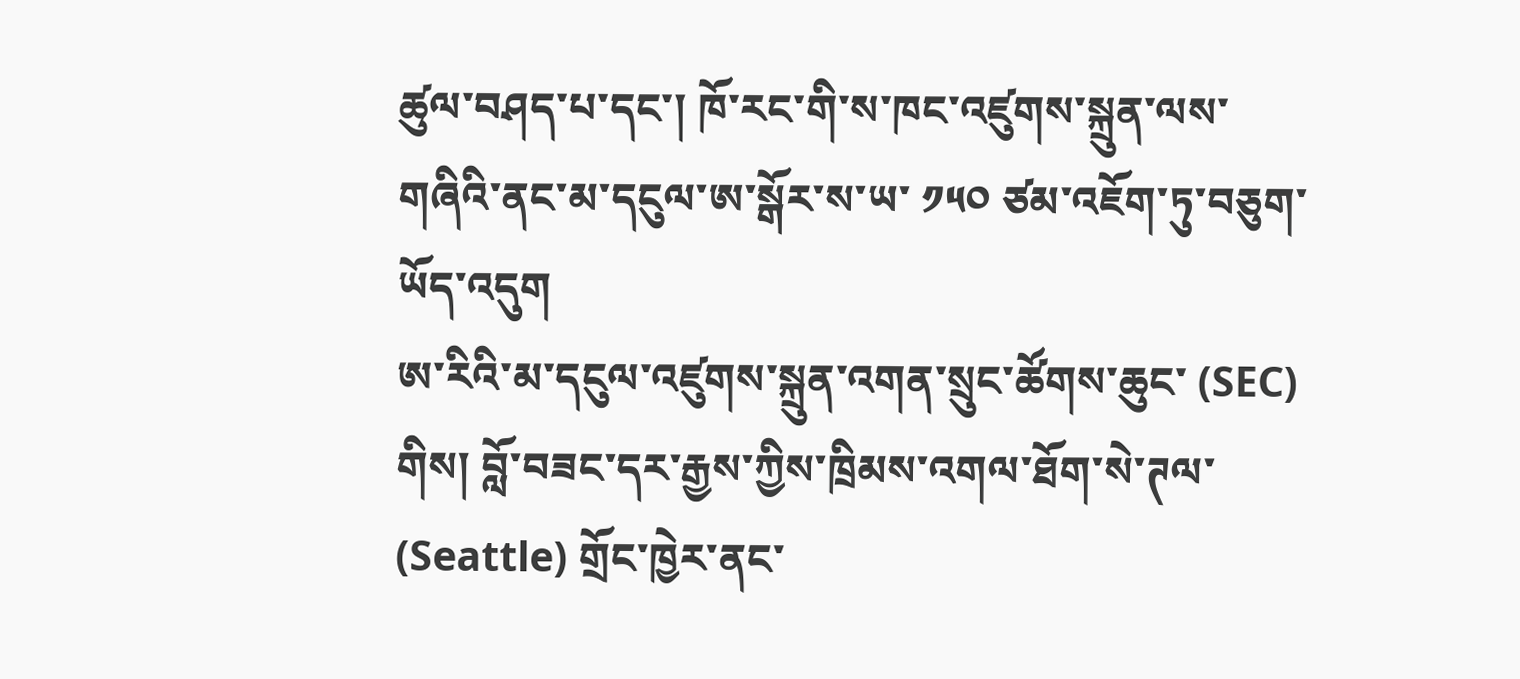ཚུལ་བཤད་པ་དང་། ཁོ་རང་གི་ས་ཁང་འཛུགས་སྐྲུན་ལས་གཞིའི་ནང་མ་དངུལ་ཨ་སྒོར་ས་ཡ་ ༡༥༠ ཙམ་འཇོག་ཏུ་བཅུག་ཡོད་འདུག
ཨ་རིའི་མ་དངུལ་འཛུགས་སྐྲུན་འགན་སྲུང་ཚོགས་ཆུང་ (SEC) གིས། བློ་བཟང་དར་རྒྱས་ཀྱིས་ཁྲིམས་འགལ་ཐོག་སེ་ཊལ་ (Seattle) གྲོང་ཁྱེར་ནང་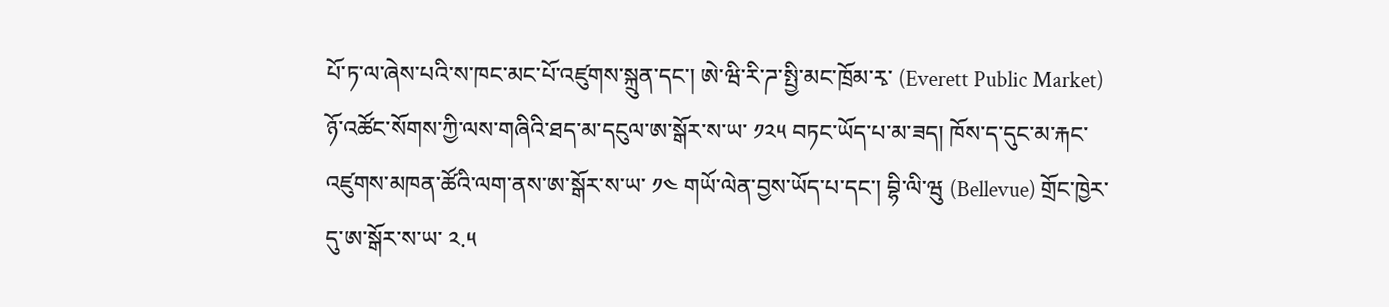པོ་ཏ་ལ་ཞེས་པའི་ས་ཁང་མང་པོ་འཛུགས་སྐྲུན་དང་། ཨེ་ཝི་རི་ཌ་སྤྱི་མང་ཁྲོམ་རྭ་ (Everett Public Market) ཉོ་འཚོང་སོགས་ཀྱི་ལས་གཞིའི་ཐད་མ་དངུལ་ཨ་སྒོར་ས་ཡ་ ༡༢༥ བཏང་ཡོད་པ་མ་ཟད། ཁོས་ད་དུང་མ་རྐང་འཛུགས་མཁན་ཚོའི་ལག་ནས་ཨ་སྒོར་ས་ཡ་ ༡༤ གཡོ་ལེན་བྱས་ཡོད་པ་དང་། བྷི་ལི་ཝུ (Bellevue) གྲོང་ཁྱེར་དུ་ཨ་སྒོར་ས་ཡ་ ༢.༥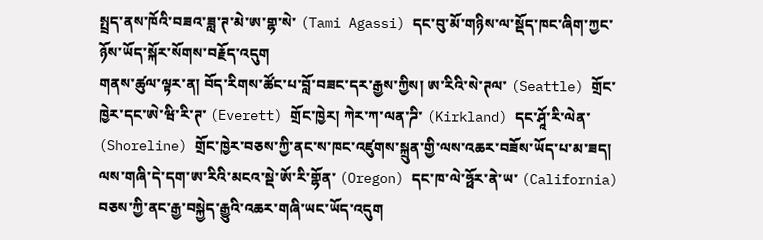སྤྲད་ནས་ཁོའི་བཟའ་ཟླ་ཊ་མེ་ཨ་གྷ་སེ་ (Tami Agassi) དང་བུ་མོ་གཉིས་ལ་སྡོད་ཁང་ཞིག་ཀྱང་ཉོས་ཡོད་སྐོར་སོགས་བརྗོད་འདུག
གནས་ཚུལ་ལྟར་ན། བོད་རིགས་ཚོང་པ་བློ་བཟང་དར་རྒྱས་ཀྱིས། ཨ་རིའི་སེ་ཊལ་ (Seattle) གྲོང་ཁྱེར་དང་ཨེ་ཝི་རི་ཊ་ (Everett) གྲོང་ཁྱེར། ཀེར་ཀ་ལན་ཌི་ (Kirkland) དང་ཤཱོ་རི་ལེན་ (Shoreline) གྲོང་ཁྱེར་བཅས་ཀྱི་ནང་ས་ཁང་འཛུགས་སྐྲུན་གྱི་ལས་འཆར་བཟོས་ཡོད་པ་མ་ཟད། ལས་གཞི་དེ་དག་ཨ་རིའི་མངའ་སྡེ་ཨོ་རི་གྷོན་ (Oregon) དང་ཁ་ལེ་ཧྥོར་ནེ་ཡ་ (California) བཅས་ཀྱི་ནང་རྒྱ་བསྐྱེད་རྒྱུའི་འཆར་གཞི་ཡང་ཡོད་འདུག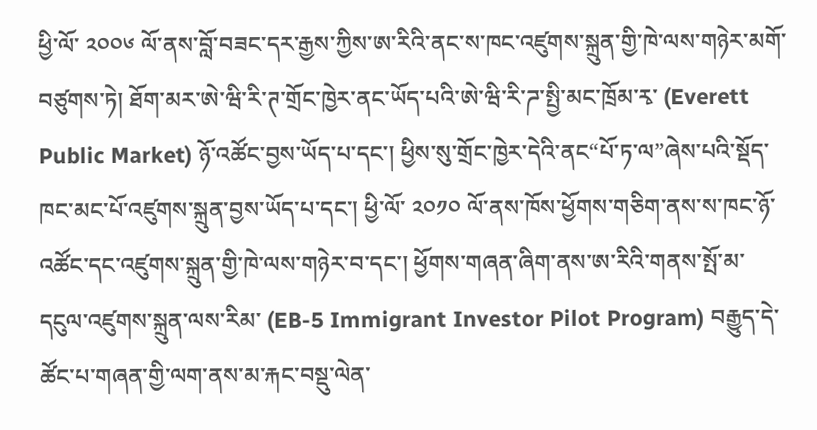ཕྱི་ལོ་ ༢༠༠༦ ལོ་ནས་བློ་བཟང་དར་རྒྱས་ཀྱིས་ཨ་རིའི་ནང་ས་ཁང་འཛུགས་སྐྲུན་གྱི་ཁེ་ལས་གཉེར་མགོ་བཙུགས་ཏེ། ཐོག་མར་ཨེ་ཝི་རི་ཊ་གྲོང་ཁྱེར་ནང་ཡོད་པའི་ཨེ་ཝི་རི་ཌ་སྤྱི་མང་ཁྲོམ་རྭ་ (Everett Public Market) ཉོ་འཚོང་བྱས་ཡོད་པ་དང་། ཕྱིས་སུ་གྲོང་ཁྱེར་དེའི་ནང“པོ་ཏ་ལ”ཞེས་པའི་སྡོད་ཁང་མང་པོ་འཛུགས་སྐྲུན་བྱས་ཡོད་པ་དང་། ཕྱི་ལོ་ ༢༠༡༠ ལོ་ནས་ཁོས་ཕྱོགས་གཅིག་ནས་ས་ཁང་ཉོ་འཚོང་དང་འཛུགས་སྐྲུན་གྱི་ཁེ་ལས་གཉེར་བ་དང་། ཕྱོགས་གཞན་ཞིག་ནས་ཨ་རིའི་གནས་སྤོ་མ་དངུལ་འཛུགས་སྐྲུན་ལས་རིམ་ (EB-5 Immigrant Investor Pilot Program) བརྒྱུད་དེ་ཚོང་པ་གཞན་གྱི་ལག་ནས་མ་རྐང་བསྡུ་ལེན་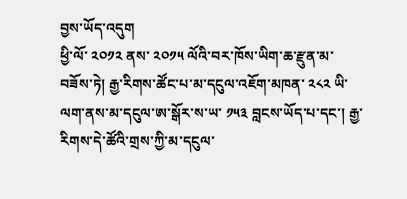བྱས་ཡོད་འདུག
ཕྱི་ལོ་ ༢༠༡༢ ནས་ ༢༠༡༥ ལོའི་བར་ཁོས་ཡིག་ཆ་རྫུན་མ་བཟོས་ཏེ། རྒྱ་རིགས་ཚོང་པ་མ་དངུལ་འཇོག་མཁན་ ༢༨༢ ཡི་ལག་ནས་མ་དངུལ་ཨ་སྒོར་ས་ཡ་ ༡༥༣ བླངས་ཡོད་པ་དང་། རྒྱ་རིགས་དེ་ཚོའི་གྲས་ཀྱི་མ་དངུལ་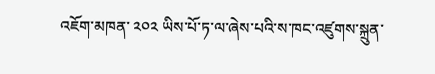འཇོག་མཁན་ ༢༠༢ ཡིས་པོ་ཏ་ལ་ཞེས་པའི་ས་ཁང་འཛུགས་སྐྲུན་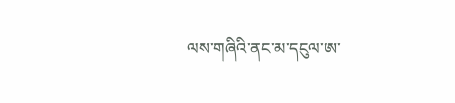ལས་གཞིའི་ནང་མ་དངུལ་ཨ་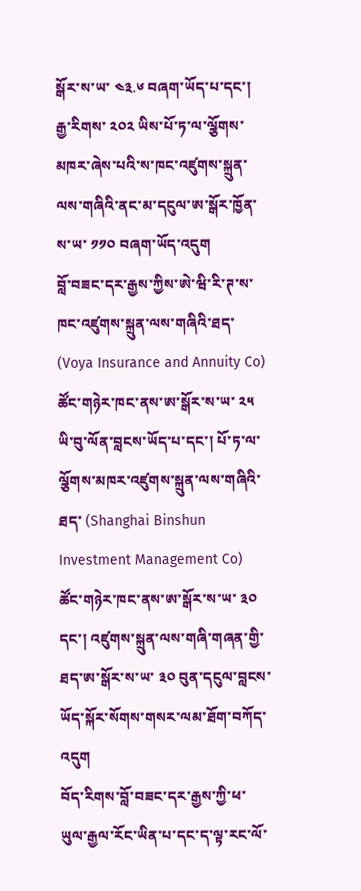སྒོར་ས་ཡ་ ༤༣.༦ བཞག་ཡོད་པ་དང་། རྒྱ་རིགས་ ༢༠༢ ཡིས་པོ་ཏ་ལ་ལྕོགས་མཁར་ཞེས་པའི་ས་ཁང་འཛུགས་སྐྲུན་ལས་གཞིའི་ནང་མ་དངུལ་ཨ་སྒོར་ཁྱོན་ས་ཡ་ ༡༡༠ བཞག་ཡོད་འདུག
བློ་བཟང་དར་རྒྱས་ཀྱིས་ཨེ་ཝི་རི་ཊ་ས་ཁང་འཛུགས་སྐྲུན་ལས་གཞིའི་ཐད་ (Voya Insurance and Annuity Co) ཚོང་གཉེར་ཁང་ནས་ཨ་སྒོར་ས་ཡ་ ༢༥ ཡི་བུ་ལོན་བླངས་ཡོད་པ་དང་། པོ་ཏ་ལ་ལྕོགས་མཁར་འཛུགས་སྐྲུན་ལས་གཞིའི་ཐད་ (Shanghai Binshun Investment Management Co) ཚོང་གཉེར་ཁང་ནས་ཨ་སྒོར་ས་ཡ་ ༣༠ དང་། འཛུགས་སྐྲུན་ལས་གཞི་གཞན་གྱི་ཐད་ཨ་སྒོར་ས་ཡ་ ༣༠ བུན་དངུལ་བླངས་ཡོད་སྐོར་སོགས་གསར་ལམ་ཐོག་བཀོད་འདུག
བོད་རིགས་བློ་བཟང་དར་རྒྱས་ཀྱི་ཕ་ཡུལ་རྒྱལ་རོང་ཡིན་པ་དང་ད་ལྟ་རང་ལོ་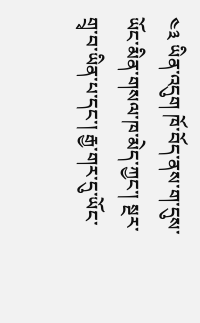༤༣ ཡིན་འདུག ཁོ་བོད་ནས་ག་དུས་ཡོང་མིན་གསལ་ཁ་མེད་ཀྱང་། སྔར་གྲྭ་བ་ཡིན་པ་དང་། རྒྱ་གར་དུ་ཡོང་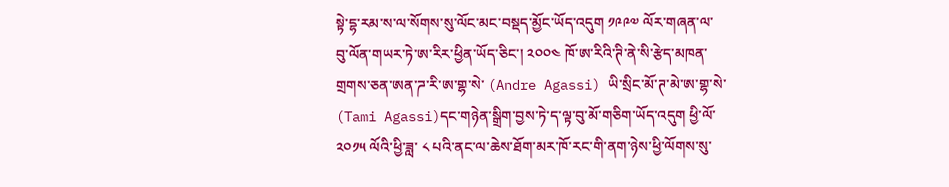སྟེ་དྷ་རམ་ས་ལ་སོགས་སུ་ལོང་མང་བསྡད་མྱོང་ཡོད་འདུག ༡༩༩༧ ལོར་གཞན་ལ་བུ་ལོན་གཡར་ཏེ་ཨ་རིར་ཕྱིན་ཡོད་ཅིང་། ༢༠༠༤ ཁོ་ཨ་རིའི་ཊི་ནེ་སི་རྩེད་མཁན་གྲགས་ཅན་ཨན་ཌ་རི་ཨ་གྷ་སེ་ (Andre Agassi) ཡི་སྲིང་མོ་ཊ་མེ་ཨ་གྷ་སེ་ (Tami Agassi)དང་གཉེན་སྒྲིག་བྱས་ཏེ་ད་ལྟ་བུ་མོ་གཅིག་ཡོད་འདུག ཕྱི་ལོ་ ༢༠༡༥ ལོའི་ཕྱི་ཟླ་ ༨ པའི་ནང་ལ་ཆེས་ཐོག་མར་ཁོ་རང་གི་ནག་ཉེས་ཕྱི་ལོགས་སུ་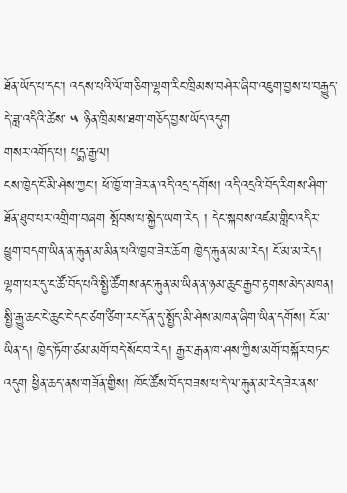ཐོན་ཡོད་པ་དང་། འདས་པའི་ལོ་གཅིག་ལྷག་རིང་ཁྲིམས་བཤེར་ཞིབ་འཇུག་བྱས་པ་བརྒྱུད་དེ་ཟླ་འདིའི་ཚེས་ ༥ ཉིན་ཁྲིམས་ཐག་གཅོད་བྱས་ཡོད་འདུག
གསར་འགོད་པ། པདྨ་རྒྱལ།
ངས་ཁྱེད་ངོ་མི་ཤེས་ཀྱང་། ཕོ་ཁྱོ་ག་ཟེར་ན་འདི་འདྲ་དགོས། འདི་འདྲའི་བོད་རིགས་ཤིག་ཐོན་ཐུབ་པར་འགྲིག་བཞག སྤོབས་པ་སྐྱེད་ཡག་རེད ། དེང་སྐབས་འཛམ་གླིང་འདིར་ཕྱུག་བདག་ཡིན་ན་རྐུན་མ་མིན་པའི་ཁྱབ་ཟེར་ཆོག ཁྱེད་རྐུན་མ་མ་རེད། ངོ་མ་མ་རེད། ལྷག་པར་དུ་ང་ཚོ་བོད་པའི་སྤྱི་ཚོགས་ནང་རྐུན་མ་ཡིན་ན་ཉམ་ཆུང་རྒྱབ་རྟགས་མེད་མཁན། སྤྱི་རྒྱུ་ཆང་ངེ་ཆུང་ངེ་དང་ཙག་ཙིག་རང་དོན་དུ་སྤྱོད་མི་ཤེས་མཁན་ཞིག་ཡིན་དགོས། ངོ་མ་ཡིན་ད། ཁྱེད་ཏོག་ཙམ་མགོ་བདེ་སོང་བ་རེད། རྒྱར་རྒན་ཁ་ཤས་ཀྱིས་མགོ་བསྐོར་བཏང་འདུག ཕྱིན་ཆད་ནས་གཟོན་གྱིས། ཁོང་ཚོས་བོད་བཟས་པ་དེ་ལ་རྐུན་མ་རེད་ཟེར་ནས་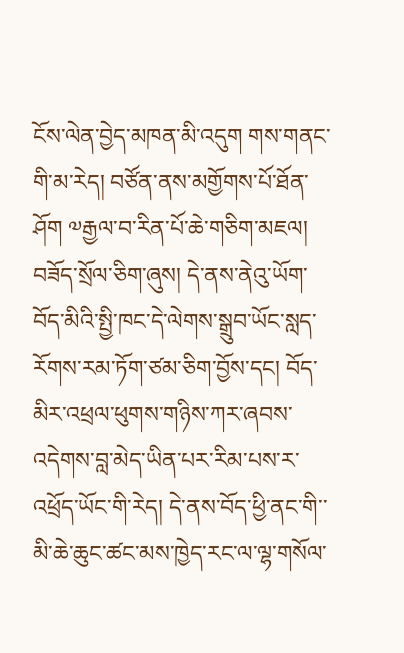ངོས་ལེན་བྱེད་མཁན་མི་འདུག གས་གནང་གི་མ་རེད། བཙོན་ནས་མགྱོགས་པོ་ཐོན་ཤོག ༧རྒྱལ་བ་རིན་པོ་ཆེ་གཅིག་མཇལ། བཟོད་སྲོལ་ཅིག་ཞུས། དེ་ནས་ནེའུ་ཡོག་བོད་མིའི་སྤྱི་ཁང་དེ་ལེགས་སྒྲུབ་ཡོང་སླད་རོགས་རམ་ཏོག་ཙམ་ཅིག་བྱོས་དང། བོད་མིར་འཕྲལ་ཕུགས་གཉིས་ཀར་ཞབས་འདེགས་བླ་མེད་ཡིན་པར་རིམ་པས་ར་འཕྲོད་ཡོང་གི་རེད། དེ་ནས་བོད་ཕྱི་ནང་གི་་མི་ཆེ་ཆུང་ཚང་མས་ཁྱེད་རང་ལ་ལྷ་གསོལ་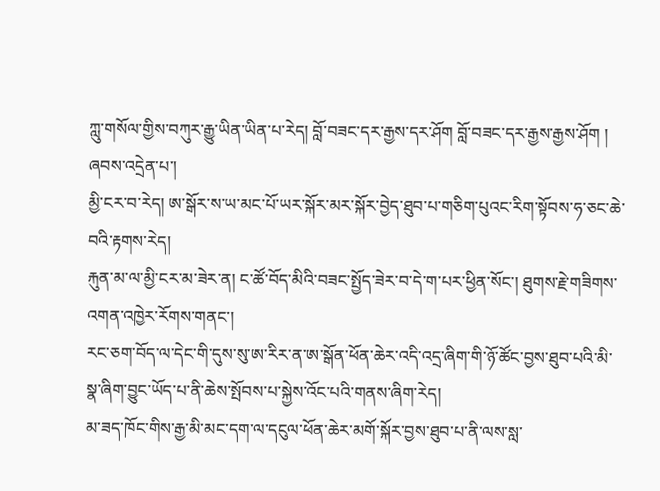ཀླུ་གསོལ་གྱིས་བཀུར་རྒྱུ་ཡིན་ཡིན་པ་རེད། བློ་བཟང་དར་རྒྱས་དར་ཤོག བློ་བཟང་དར་རྒྱས་རྒྱས་ཤོག །
ཞབས་འདྲེན་པ་།
མྱི་ངར་བ་རེད། ཨ་སྒོར་ས་ཡ་མང་པོ་ཡར་སྐོར་མར་སྐོར་བྱེད་ཐུབ་པ་གཅིག་པུའང་རིག་སྟོབས་ཧ་ཅང་ཆེ་བའི་རྟགས་རེད།
རྐུན་མ་ལ་མྱི་ངར་མ་ཟེར་ན། ང་ཚོ་བོད་མིའི་བཟང་སྤྱོད་ཟེར་བ་དེ་ག་པར་ཕྱིན་སོང་། ཐུགས་རྗེ་གཟིགས་འགན་འཁྱེར་རོགས་གནང་།
རང་ཅག་བོད་ལ་དེང་གི་དུས་སུ་ཨ་རིར་ན་ཨ་སྒོན་ཕོན་ཆེར་འདི་འདྲ་ཞིག་གི་ཉོ་ཚོང་བྱས་ཐུབ་པའི་མི་སྣ་ཞིག་བྱུང་ཡོད་པ་ནི་ཆེས་སྤོབས་པ་སྐྱེས་འོང་པའི་གནས་ཞིག་རེད།
མ་ཟད་ཁོང་གིས་རྒྱ་མི་མང་དག་ལ་དངུལ་ཕོན་ཆེར་མགོ་སྐོར་བྱས་ཐུབ་པ་ནི་ལས་སླ་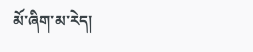མོ་ཞིག་མ་རེད།